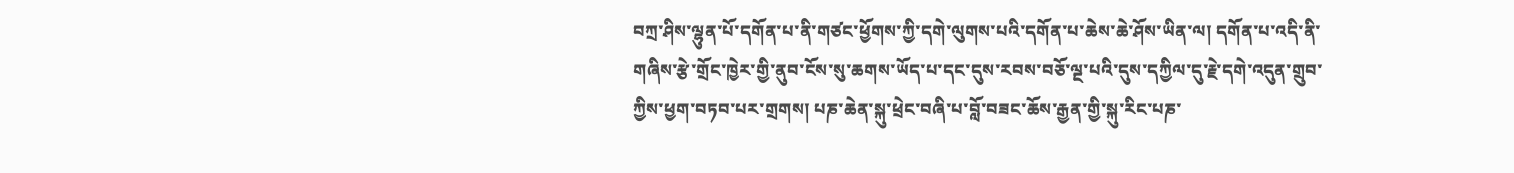བཀྲ་ཤིས་ལྷུན་པོ་དགོན་པ་ནི་གཙང་ཕྱོགས་ཀྱི་དགེ་ལུགས་པའི་དགོན་པ་ཆེས་ཆེ་ཤོས་ཡིན་ལ། དགོན་པ་འདི་ནི་གཞིས་རྩེ་གྲོང་ཁྱེར་གྱི་ནུབ་ངོས་སུ་ཆགས་ཡོད་པ་དང་དུས་རབས་བཅོ་ལྔ་པའི་དུས་དཀྱིལ་དུ་རྗེ་དགེ་འདུན་གྲུབ་ཀྱིས་ཕྱག་བཏབ་པར་གྲགས། པཎ་ཆེན་སྐུ་ཕྲེང་བཞི་པ་བློ་བཟང་ཆོས་རྒྱན་གྱི་སྐུ་རིང་པཎ་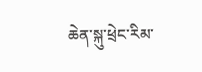ཆེན་སྐུ་ཕྲེང་རིམ་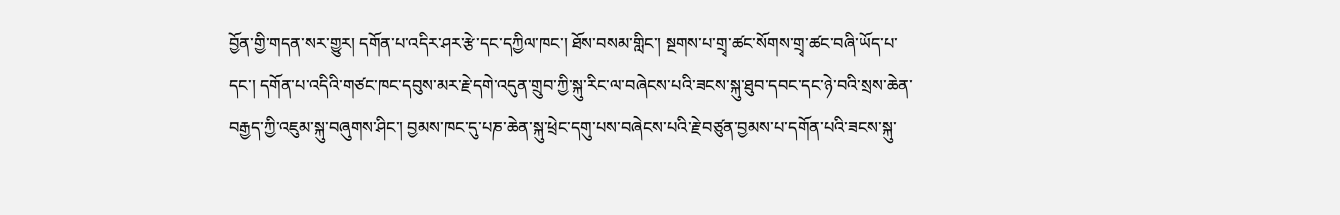བྱོན་གྱི་གདན་སར་གྱུར། དགོན་པ་འདིར་ཤར་རྩེ་དང་དཀྱིལ་ཁང་། ཐོས་བསམ་གླིང་། སྔགས་པ་གྲྭ་ཚང་སོགས་གྲྭ་ཚང་བཞི་ཡོད་པ་དང་། དགོན་པ་འདིའི་གཙང་ཁང་དབུས་མར་རྗེ་དགེ་འདུན་གྲུབ་ཀྱི་སྐུ་རིང་ལ་བཞེངས་པའི་ཟངས་སྐུ་ཐུབ་དབང་དང་ཉེ་བའི་སྲས་ཆེན་བརྒྱད་ཀྱི་འཇུམ་སྐུ་བཞུགས་ཤིང་། བྱམས་ཁང་དུ་པཎ་ཆེན་སྐུ་ཕྲེང་དགུ་པས་བཞེངས་པའི་རྗེ་བཙུན་བྱམས་པ་དགོན་པའི་ཟངས་སྐུ་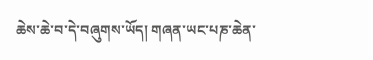ཆེས་ཆེ་བ་དེ་བཞུགས་ཡོད། གཞན་ཡང་པཎ་ཆེན་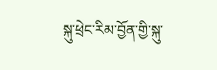སྐུ་ཕྲེང་རིམ་བྱོན་གྱི་སྐུ་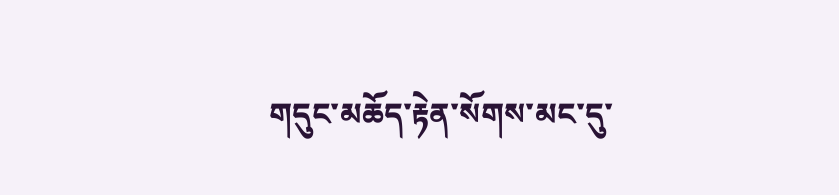གདུང་མཆོད་རྟེན་སོགས་མང་དུ་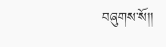བཞུགས་སོ།།